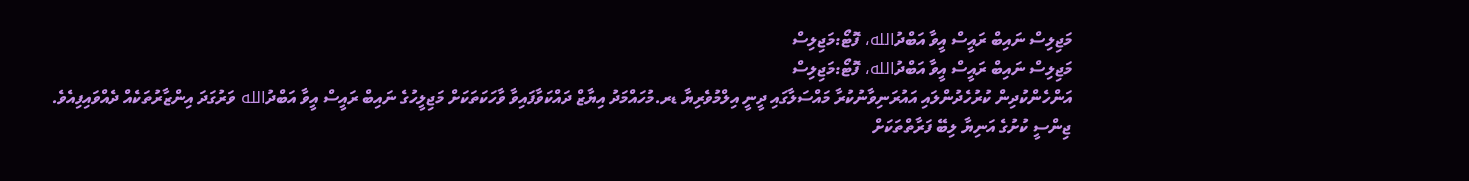މަޖިލިސް ނައިބް ރައީސް އީވާ އަބްދުالله، ފޮޓޯ:މަޖިލިސް
މަޖިލިސް ނައިބް ރައީސް އީވާ އަބްދުالله، ފޮޓޯ:މަޖިލިސް
އަންހެންކުދިން ކުރުހެދުންލައި އައުރަނިވާނުކުރާ މައްސަލާގައި ދީނީ އިލްމުވެރިޔާ ޑރ.މުހައްމަދު އިޔާޒް ދައްކަވާފައިވާ ވާހަކަތަކަށް މަޖިލީހުގެ ނައިބް ރައީސް އީވާ އަބްދުالله ވަރުގަދަ އިންޒާރުތަކެއް ދެއްވައިފިއެވެ.
ޖިންސީ ކުށުގެ އަނިޔާ ލިބޭ ފަރާތްތަކަށް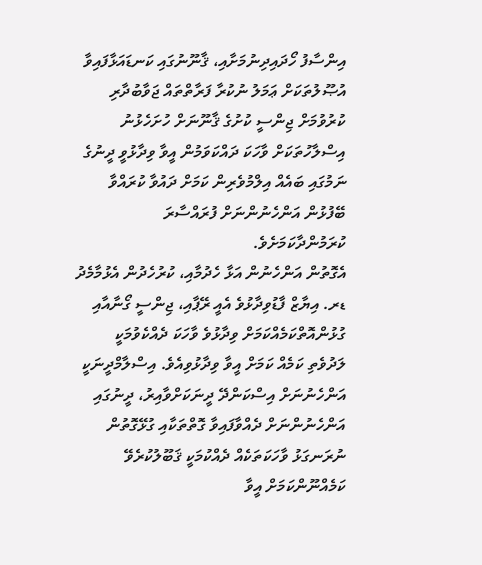އިންސާފު ހޯދައިދިނުމަށާއި، ޤާނޫނުގައި ކަނޑައަޅާފައިވާ އުޞޫލުތަކަށް ޢަމަލު ނުކުރާ ފަރާތްތައް ޖަވާބުދާރި ކުރުވުމަށް ޖިންސީ ކުށުގެ ޤާނޫނަށް ހުށަހެޅުނު އިސްލާހުތަކަށް ވާހަކަ ދައްކަވަމުން އީވާ ވިދާޅުވީ ދީނުގެ ނަމުގައި ބައެއް އިލްމުވެރިން ކަމަށް ދައުވާ ކުރައްވާ ބޭފުޅުން އަންހެނުންނަށް ފުރައްސާރަ ކުރަމުންދާކަމަށެވެ.
އެގޮތުން އަންހެނުން އަޅާ ހެދުމާއި، ކުރުހެދުން އެޅުމާމެދު ޑރ. އިޔާޒް ފާޑުވިދާޅުވެ އެއީ ރޭޕާއި، ޖިންސީ ގޯނާއާއި ގުޅުންއޮތްކަމެއްކަމަށް ވިދާޅުވެ ވާހަކަ ދެއްކެވުމަކީ ލަދުވެތި ކަމެއް ކަމަށް އީވާ ވިދާޅުވިއެވެ. އިސްލާމްދީނަކީ އަންހެނުނަށް އިސްކަންދޭ ދީނަކަށްވާއިރު، ދީނުގައި އަންހެނުންނަށް ދެއްވާފައިވާ ގޮތްތަކާއި ގުޅޭގޮތުން ނުރަނގަޅު ވާހަކަތަކެއް ދެއްކުމަކީ ޤަބޫލުކުރެވޭ ކަމެއްނޫންކަމަށް އީވާ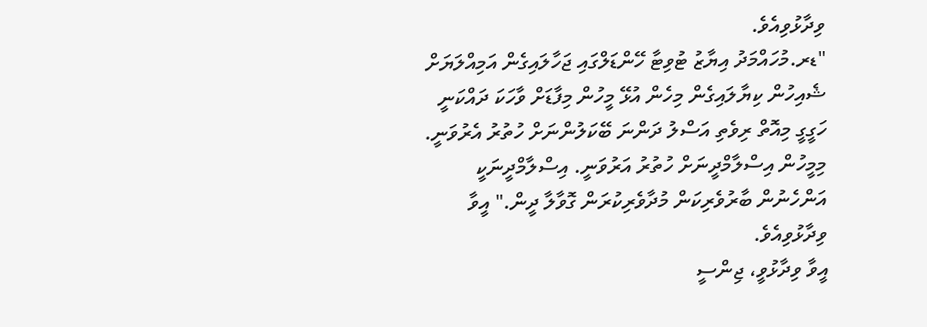ވިދާޅުވިއެވެ.
"ޑރ.މުހައްމަދު އިޔާޒު ޓުވިޓާ ހޭންޑަލްގައި ޖަހާލައިގެން އަމިއްލަޔަށް ޝެއިހުން ކިޔާލައިގެން މިހެން އުޅޭ މީހުން މިފާޑަށް ވާހަކަ ދައްކަނީ ހަގީގީ މިއޮތް ރިވެތި އަސްލު ދަންނަ ބޭކަލުންނަށް ހުތުރު އެރުވަނީ. މިމީހުން އިސްލާމްދީނަށް ހުތުރު އަރުވަނީ. އިސްލާމްދީނަކީ އަންހެނުން ބާރުވެރިކަން މުދާވެރިކުރަން ގޮވާލާ ދީން." އީވާ ވިދާޅުވިއެވެ.
އީވާ ވިދާޅުވީ، ޖިންސީ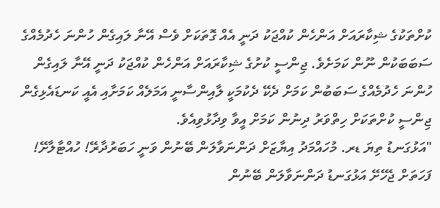ކުށްތަކުގެ ޝިކާރައަށް އަންހެން ކުއްޖަކު ދަނީ އެއް ގޮތަކަށް ވެސް އޭނާ ލައިގެން ހުންނަ ހެދުމެއްގެ ސަބަބަކުން ނޫން ކަމަށެވެ. ޖިންސީ ކުށުގެ ޝިކާރައަށް އަންހެން ކުއްޖަކު ދަނީ އޭނާ ލައިގެން ހުންނަ ހެދުމެއްގެ ސަބަބުން ކަމަށް ދެކޭ ދެކުމަކީ ލާއިންސާނީ އަމަލެއް ކަމަށާއި އެއީ ކަނޑައެޅިގެން ޖިންސީ ކުށްތަކަށް ހިތްވަރު ދިނުން ކަމަށް އީވާ ވިދާޅުވިއެވެ.
"އަޅުގަނޑު ތިޔަ ޑރ. މުހައްމަދު އިޔާޒަށް ދަންނަވާލަން ބޭނުން ވަނީ ހަބަރުދާރޭ! ހުއްޓާލާށޭ! ފަހަތަށް ޖެހޭށޭ އަޅުގަނޑު ދަންނަވާލަން ބޭނުން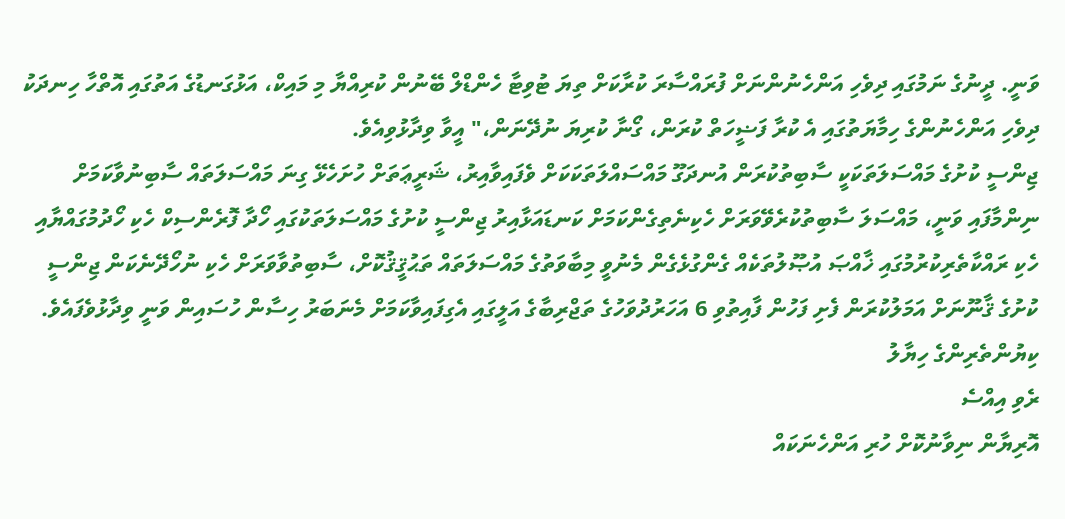ވަނީ. ދީނުގެ ނަމުގައި ދިވެހި އަންހެނުންނަށް ފުރައްސާރަ ކުރާކަށް ތިޔަ ޓުވިޓާ ހެންޑްލް ބޭނުން ކުރިއްޔާ މި މައިކް، އަޅުގަނޑުގެ އަތުގައި އޮތްހާ ހިނދަކު ދިވެހި އަންހެނުންގެ ހިމާޔަތުގައި އެ ކުރާ ފަޟީހަތް ކުރަން، ގޯނާ ކުރިޔަ ނުދޭނަން،" އީވާ ވިދާޅުވިއެވެ.
ޖިންސީ ކުށުގެ މައްސަލަތަކަކީ ސާބިތުކުރަން އުނދަގޫ މައްސައްލަތަކަކަށް ވެފައިވާއިރު، ޝަރީޢަތަށް ހުށަހެޅޭ ގިނަ މައްސަލަތައް ސާބިނުވާކަމަށް ނިންމާފައި ވަނީ، މައްސަލަ ސާބިތުކުރެވޭވަރަށް ހެކިނެތިގެންކަމަށް ކަނޑައަޅާއިރު ޖިންސީ ކުށުގެ މައްސަލަތަކުގައި ހޯދާ ފޮރެންސިކް ހެކި ހޯދުމުގައްޔާއި ހެކި ރައްކާތެރިކުރުމުގައި ޚާއްޞަ އުޞޫލުތަކެއް ގެންގުޅެގެން މެނުވީ މިބާވަތުގެ މައްސަލަތައް ތަޙުޤީޤުކޮށް، ސާބިތުވާވަރަށް ހެކި ނުހޯދޭނެކަން ޖިންސީ ކުށުގެ ޤާނޫނަށް އަމަލުކުރަން ފެށި ފަހުން ފާއިތުވި 6 އަހަރުދުވަހުގެ ތަޖްރިބާގެ އަލީގައި އެގިފައިވާކަމަށް މެނަބަރު ހިސާން ހުސައިން ވަނީ ވިދާޅުވެފައެވެ.
ކިޔުންތެރިންގެ ހިޔާލު
ރެވި އިއްސެ
އޮރިޔާން ނިވާނުކޮށް ހުރި އަންހެނަކައް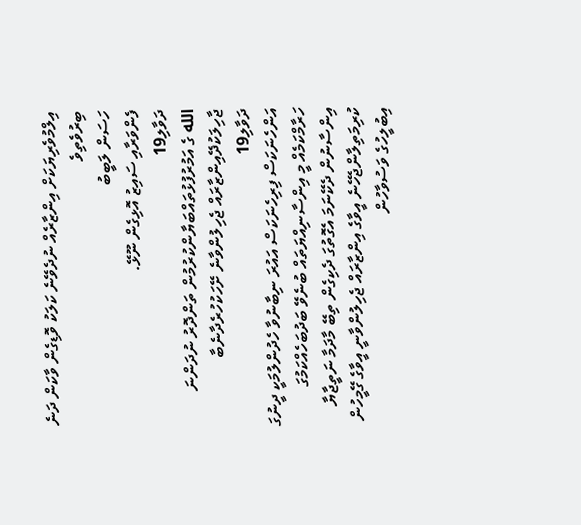އިލްމުވެރިޔަކަށް އިންޒާރެއް ނުދެވޭނެ ކަލަކު ވޮޑިގެން ވާކަން ދަނެ ބިރުވެތިވެ
ހަސަން ލަބީބު
ފެންވަރާއި ސައިޒު އޮޅިގެން ނޫޅޭ.
ދަވާލި19
الله ގެ އަމުރުފުޅުތައްބަޔާންކުރުމުން ތަންދޮރު ނުދަންނަ ޖާހިލަކުދޭއިންޒާރައް ޖެހިލުންވާނެ ށޭހަކުހުރެދާނެބާ
ދަވާލި19
އަންހެނަކަސް ފިރިހެނަކަސް އައުރަ ނިބާނުވާ ހެދުންލުމަކީ ދީނުގަ ހަރާމްކަމެއް މީ އިންސާނިއްޔަތައް ބުނެވޭ ބަދުބަހެއްކަމުގަ އިންސާނުން ދެކޭނަމަ އެގޮތުގަ ދެކިގެން ތިބޭ މާދަމާ ނަތީޖާޔާ ކުރިމަތިލާންޖެހޭނެ އީވާގެ އިންޒާރައް ޖެހިލުންވާނީ އީވާގެ ގޭމީހުން އިބުލީހުގެ ވަސުވާހުން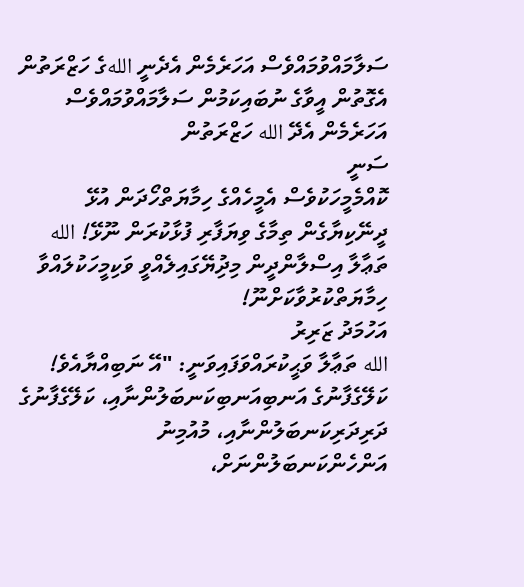ސަލާމައްވުމައްވެސް އަހަރެމެން އެދެނީ اللهގެ ހަޒްރަތުން އެގޮތުން އީވާގެ ނުބައިކަމުން ސަލާމައްވުމައްވެސް އަހަރެމެން އެދޭ الله ހަޒްރަތުން
ސަނީ
ކޮއްމެމީހަކުވެސް އެމީހެއްގެ ހިމާޔަތްހޯދަން އުޅޭ ދީނޭކިޔާގެން ތިމާގެ ވިޔަފާރި ފުޅާކުރަން ނޫޅޭ! الله ތަޢާލާ އިސްލާންދީން މިދުިޔޭގައިލެއްވީ ވަކިމީހަކުލައްވާ ހިމާޔަތްކުރުވާކަށްނޫ!
އަހުމަދު ޒަރިރު
الله ތަޢާލާ ވަޙީކުރައްވަފައިވަނީ: "އޭ ނަބިއްޔާއެވެ! ކަލޭގެފާނުގެ އަނބިއަނބިކަނބަލުންނާއި، ކަލޭގެފާނުގެ ދަރިދަރިކަނބަލުންނާއި، މުއުމިނު އަންހެންކަނބަލުންނަށް،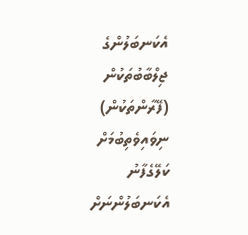އެކަނބަލުންގެ ޖިލްބާބުތަކުން (ފޭރާންތަކުން) ނިވައިވެތިބުމަށް ކަލޭގެފާނު އެކަނބަލުންނަށް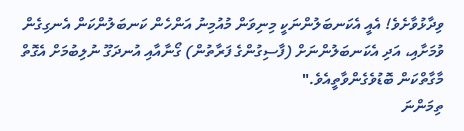ވިދާޅުވާށެވެ! އެއީ އެކަނބަލުންނަކީ މިނިވަން މުއުމިނު އަންހެން ކަނބަލުންކަން އެނގިގެން ވުމަށާއި، އަދި އެކަނބަލުންނަށް (ފާސިގުންގެ ފަރާތުން) ގޯނާއާއި އުނދަގޫ ނުލިބުމަށް އެގޮތް މާގާތްކަން ބޮޑުވެގެންވާތީއެވެ."
ތިމަންނަ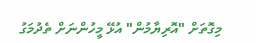މިގޮތަށް "އޮރިޔާމުން" އުޅޭ މީހުންނަށް ތެދުމަގު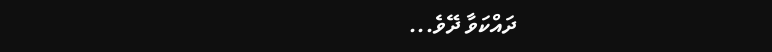ދައްކަވާ ދޭވެ...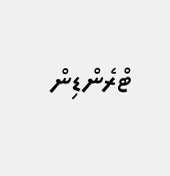ޓްރެންޑިން